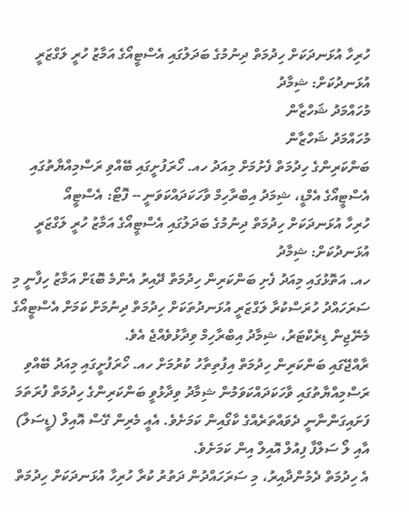ހުރިހާ އުޅަނދަކަށް ހިދުމަތް ދިނުމުގެ ބަދަލުގައި އެސްޓީއޯގެ އަމާޒު ހުރީ ލަގްޒަރީ އުޅަނދުކަށް: ޝިމާދު
މުހައްމަދު ޝަހްޒާން
މުހައްމަދު ޝަހްޒާން
ބަންކަރިންގެ ހިދުމަތް ފެށުމަށް މިއަދު ހއ. ހޯރަފުށީގައި ބޭއްވި ރަސްމިއްޔާތުގައި އެސްޓީއޯގެ އެމްޑީ، ޝިމަދު އިބްރާހިމް ވާހަކަދައްކަވަނީ -- ފޮޓޯ: އެސްޓީއޯ
ހުރިހާ އުޅަނދަކަށް ހިދުމަތް ދިނުމުގެ ބަދަލުގައި އެސްޓީއޯގެ އަމާޒު ހުރީ ލަގްޒަރީ އުޅަނދުކަށް: ޝިމާދު
ހއ. އަތޮޅުގައި މިއަދު ފެށި ބަންކަރިން ހިދުމަތް ދޭއިރު އެންމެ ބޮޑަށް އަމާޒު ހިފާނީ މި ސަރަހައްދު ހުރަސްކުރާ ލަގްޒަރީ އުޅަނދުތަކަށް ހިދުމަތް ދިނުމަށް ކަމަށް އެސްޓީއޯގެ މެނޭޖިން ޑިރެކްޓަރު، ޝިމާދު އިބްރާހިމް ވިދާޅުވެއްޖެ އެވެ.
ރާއްޖޭގައި ބަންކަރިން ހިދުމަތް އިފުތިތާހު ކުރުމަށް ހއ. ހޯރަފުށީގައި މިއަދު ބޭއްވި ރަސްމިއްޔާތުގައި ވާހަކަދައްކަވަމުން ޝިމާދު ވިދާޅުވީ ބަންކަރިންގެ ހިދުމަތް ފުރަތަމަ ފަށައިގަންނާނީ ދެވައްތަރެއްގެ ކާގޯއިން ކަމަށެވެ. އެއީ މެރިން ގޭސް އޮއިލް (ޑީސަލް) އާއި ލޯ ސަލްފާ ފިއުލް އޮއިލް އިން ކަމަށެވެ.
އެ ހިދުމަތް ދެމުންދާއިރު، މި ސަރަހައްދުން ދަތުރު ކުރާ ހުރިހާ އުޅަނދަކަށް ހިދުމަތް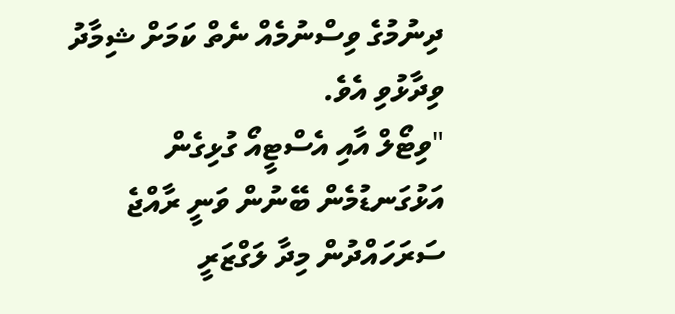ދިނުމުގެ ވިސްނުމެއް ނެތް ކަމަށް ޝިމާދު ވިދާޅުވި އެވެ.
"ވިޓޯލް އާއި އެސްޓީއޯ ގުޅިގެން އަޅުގަނޑުމެން ބޭނުން ވަނީ ރާއްޖެ ސަރަހައްދުން މިދާ ލަގްޒަރީ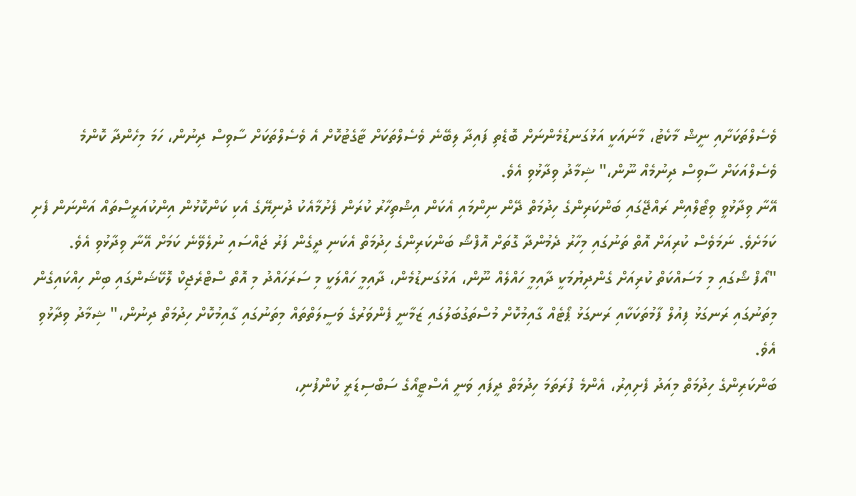ވެސެލްތަކަށާއި ނީޝް މާކެޓު، މާނައަކީ އަޅުގަނޑުމެންނަށް ބޮޑެތި ފައިދާ ލިބޭނެ ވެސެލްތަކަށް ޓާގެޓުކޮށް އެ ވެސެލްތަކަށް ސާވިސް ދިނުން، ހަމަ މިހެންދާ ކޮންމެ ވެސެލްއަކަށް ސާވިސް ދިނުމެއް ނޫން،" ޝިމާދު ވިދާޅުވި އެވެ.
އޭނާ ވިދާޅުވީ ވިޓޯލްއިން ރައްޖޭގައި ބަންކަރިންގެ ހިދުމަތް ދޭން ނިންމައި އެކަން އިޝްތިހާރު ކުރަން ފެށުމާއެކު ދުނިޔޭގެ އެކި ކަންކޮޅުން އިންކުއަރީސްތައް އަންނަން ފެށި ކަމަށެވެ. ނަމަވެސް ކުރިއަށް އޮތް ތަނުގައި މިހާރު ދެމުންދާ ގޮތަށް އޮފްޝޯ ބަންކަރިންގެ ހިދުމަތް އެކަނި ދީގެން ފަރު ޖައްސައި ނުލެވޭނެ ކަމަށް އޭނާ ވިދާޅުވި އެވެ.
"އޯފް ޝޯގައި މި މަސައްކަތް ކުރިއަށް ގެންދިޔުމަކީ ދާއިމީ ހައްލެއް ނޫން، އަޅުގަނޑުމެން، ދާއިމީ ހައްލަކީ މި ސަރަހައްދު މި އޮތް ސްޓްރެޖިކް ލޮކޭޝަންގައި ބިން ހިއްކައިގެން މިތަނުގައި ރަނގަޅު ފިއުލް ފާމުތަކަކާއި ރަނގަޅު ޕޯޓެއް ގާއިމުކޮށް މުސްތަގުބަލުގައި ޒަމާނީ ފެންވަރުގެ ވަސީލަތްތައް މިތަނުގައި ގާއިމުކޮށް ހިދުމަތް ދިނުން،" ޝިމާދު ވިދާޅުވި އެވެ.
ބަންކަރިންގެ ހިދުމަތް މިއަދު ފެށިއިރު، އެންމެ ފުރަތަމަ ހިދުމަތް ދީފައި ވަނީ އެސްޓީއޯގެ ސަބްސިޑަރީ ކުންފުނި،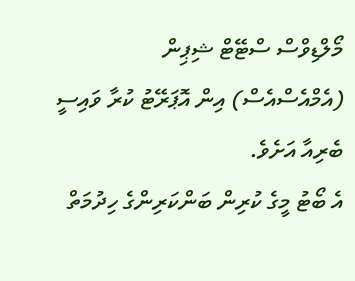މޯލްޑިވްސް ސްޓޭޓް ޝިޕިން (އެމްއެސްއެސް) އިން އޮޕަރޭޓު ކުރާ ވައިސީ ބެރިއާ އަށެވެ.
އެ ބޯޓު މީގެ ކުރިން ބަންކަރިންގެ ހިދުމަތް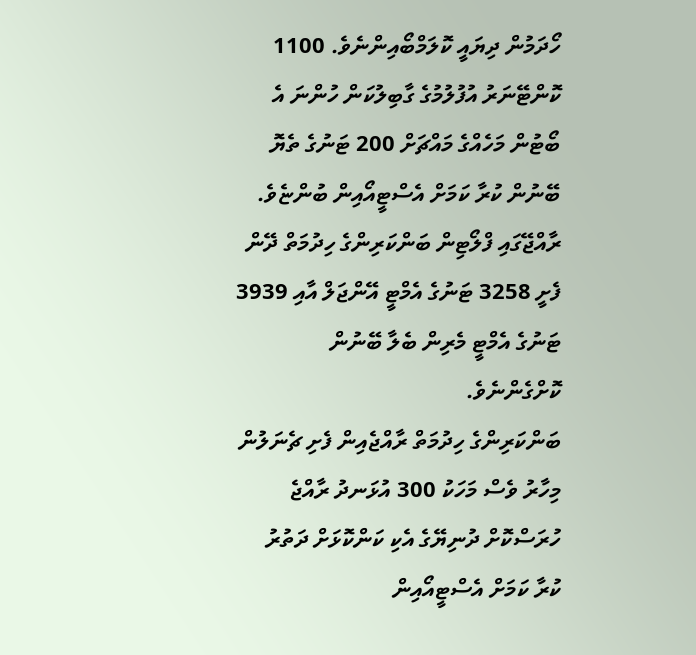ހޯދަމުން ދިޔައީ ކޮލަމްބޯއިންނެވެ. 1100 ކޮންޓޭނަރު އުފުލުމުގެ ގާބިލުކަން ހުންނަ އެ ބޯޓުން މަހެއްގެ މައްޗަށް 200 ޓަނުގެ ތެޔޮ ބޭނުން ކުރާ ކަމަށް އެސްޓީއޯއިން ބުންޏެވެ.
ރާއްޖޭގައި ފްލޯޓިން ބަންކަރިންގެ ހިދުމަތް ދޭން ފެށީ 3258 ޓަނުގެ އެމްޓީ އޭންޖަލް އާއި 3939 ޓަނުގެ އެމްޓީ މެރިން ބެލާ ބޭނުން ކޮށްގެންނެވެ.
ބަންކަރިންގެ ހިދުމަތް ރާއްޖެއިން ފެށި ޗެނަލުން މިހާރު ވެސް މަހަކު 300 އުޅަނދު ރާއްޖެ ހުރަސްކޮށް ދުނިޔޭގެ އެކި ކަންކޮޅަށް ދަތުރު ކުރާ ކަމަށް އެސްޓީއޯއިން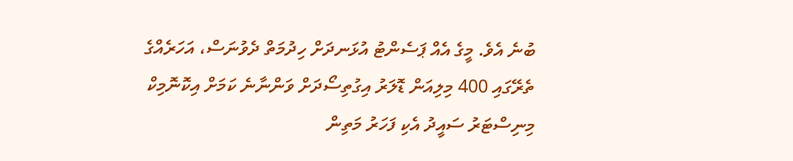ބުނެ އެވެ. މީގެ އެއް ޕަސެންޓު އުޅަނދަށް ހިދުމަތް ދެވުނަސް، އަހަރެއްގެ ތެރޭގައި 400 މިލިއަން ޑޮލަރު އިގުތިސޯދަށް ވަންނާނެ ކަމަށް އިކޮނޮމިކް މިނިސްޓަރު ސައީދު އެކި ފަހަރު މަތިން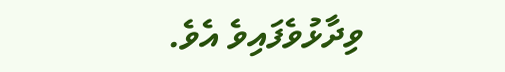ވިދާޅުވެފައިވެ އެވެ.